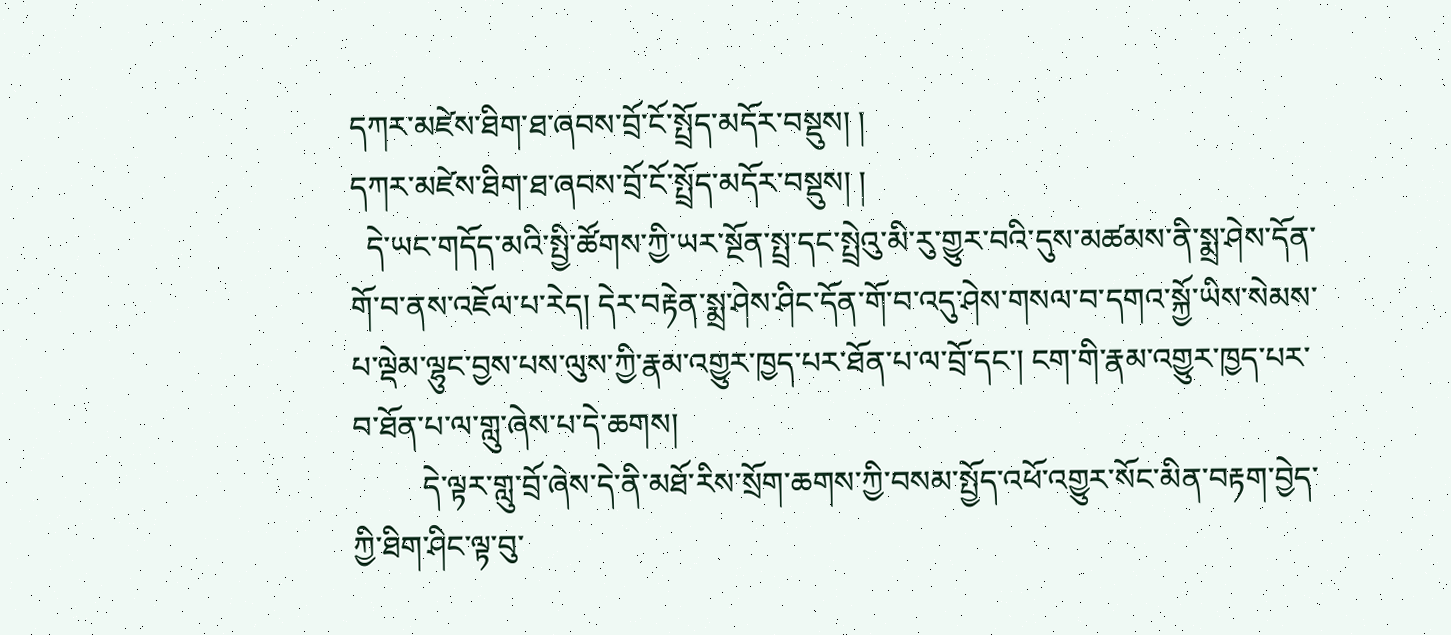དཀར་མཛེས་ཐིག་ཐ་ཞབས་བྲོ་ངོ་སྤྲོད་མདོར་བསྡུས། །
དཀར་མཛེས་ཐིག་ཐ་ཞབས་བྲོ་ངོ་སྤྲོད་མདོར་བསྡུས། །
  དེ་ཡང་གདོད་མའི་སྤྱི་ཚོགས་ཀྱི་ཡར་སྔོན་སྤྲ་དང་སྤྲེའུ་མི་རུ་གྱུར་བའི་དུས་མཚམས་ནི་སྨྲ་ཤེས་དོན་གོ་བ་ནས་འཇོལ་པ་རེད། དེར་བརྟེན་སྨྲ་ཤེས་ཤིང་དོན་གོ་བ་འདུ་ཤེས་གསལ་བ་དགའ་སྐྱོ་ཡིས་སེམས་པ་ལྡེམ་ལྷུང་བྱས་པས་ལུས་ཀྱི་རྣམ་འགྱུར་ཁྱད་པར་ཐོན་པ་ལ་བྲོ་དང་། ངག་གི་རྣམ་འགྱུར་ཁྱད་པར་བ་ཐོན་པ་ལ་གླུ་ཞེས་པ་དེ་ཆགས།
         དེ་ལྟར་གླུ་བྲོ་ཞེས་དེ་ནི་མཐོ་རིས་སྲོག་ཆགས་ཀྱི་བསམ་སྤྱོད་འཕོ་འགྱུར་སོང་མིན་བརྟག་བྱེད་ཀྱི་ཐིག་ཤིང་ལྟ་བུ་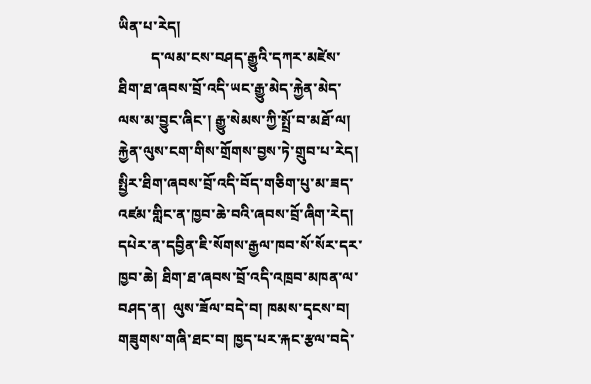ཡིན་པ་རེད།
         ད་ལམ་ངས་བཤད་རྒྱུའི་དཀར་མཛེས་ཐིག་ཐ་ཞབས་བྲོ་འདི་ཡང་རྒྱུ་མེད་རྐྱེན་མེད་ལས་མ་བྱུང་ཞིང་། རྒྱུ་སེམས་ཀྱི་སྤྲོ་བ་མཐོ་ལ། རྐྱེན་ལུས་ངག་གིས་གྲོགས་བྱས་ཏེ་གྲུབ་པ་རེད།  སྤྱིར་ཐིག་ཞབས་བྲོ་འདི་བོད་གཅིག་པུ་མ་ཟད་འཛམ་གླིང་ན་ཁྱབ་ཆེ་བའི་ཞབས་བྲོ་ཞིག་རེད། དཔེར་ན་དབྱིན་ཇི་སོགས་རྒྱལ་ཁབ་སོ་སོར་དར་ཁྱབ་ཆེ། ཐིག་ཐ་ཞབས་བྲོ་འདི་འཁྲབ་མཁན་ལ་བཤད་ན།  ལུས་ཟོལ་བདེ་བ། ཁམས་དྭངས་བ། གཟུགས་གཞི་ཐང་བ། ཁྱད་པར་རྐང་རྩལ་བདེ་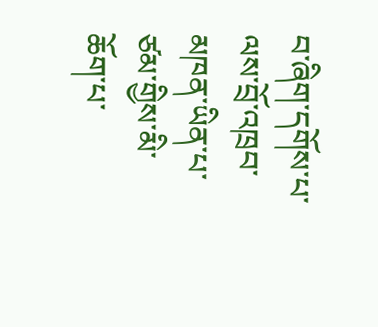བ་ཞིག་དགོས་པ་ལས་བྲོ་འཁྲབ་མཁན་ཡིན་པ་ཙམ་གྱིས་མི་ཆོག་པ་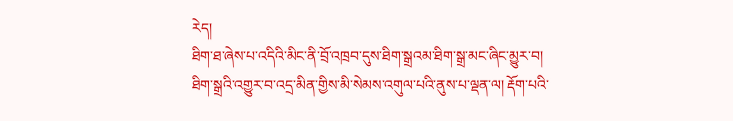རེད།
ཐིག་ཐ་ཞེས་པ་འདིའི་མིང་ནི་བྲོ་འཁྲབ་དུས་ཐིག་སྒྲའམ་ཐིག་སྒྲ་མང་ཞིང་མྱུར་བ། ཐིག་སྒྲའི་འགྱུར་བ་འདྲ་མིན་གྱིས་མི་སེམས་འགུལ་པའི་ནུས་པ་ལྡན་ལ། རྡོག་པའི་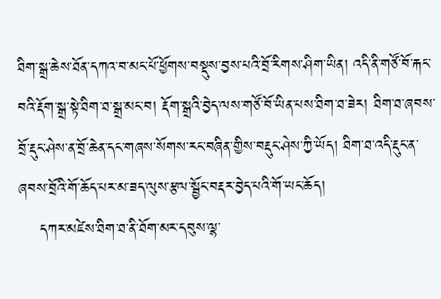ཐིག་སྒྲ་ཆེས་ཐོན་དཀའ་བ་མང་པོ་ཕྱོགས་བསྡུས་བྱས་པའི་བྲོ་རིགས་ཤིག་ཡིན། འདི་ནི་གཙོ་བོ་རྐང་བའི་རྡོག་སྒྲ་སྟེ་ཐིག་ཐ་སྒྲ་མང་བ། རྡོག་སྒྲའི་བྱེད་ལས་གཙོ་བོ་ཡིན་པས་ཐིག་ཐ་ཟེར། ཐིག་ཐ་ཞབས་བྲོ་རྡུང་ཤེས་ན་བྲོ་ཆེན་དང་གཞས་སོགས་རང་བཞིན་གྱིས་བརྡུང་ཤེས་ཀྱི་ཡོད། ཐིག་ཐ་འདི་རྡུང་ན་ཞབས་བྲོའི་གོ་ཆོད་པར་མ་ཟད་ལུས་རྩལ་སྦྱོང་བརྡར་བྱེད་པའི་གོ་ཡང་ཆོད།
    དཀར་མཛེས་ཐིག་ཐ་ནི་ཐོག་མར་དབུས་ལྷ་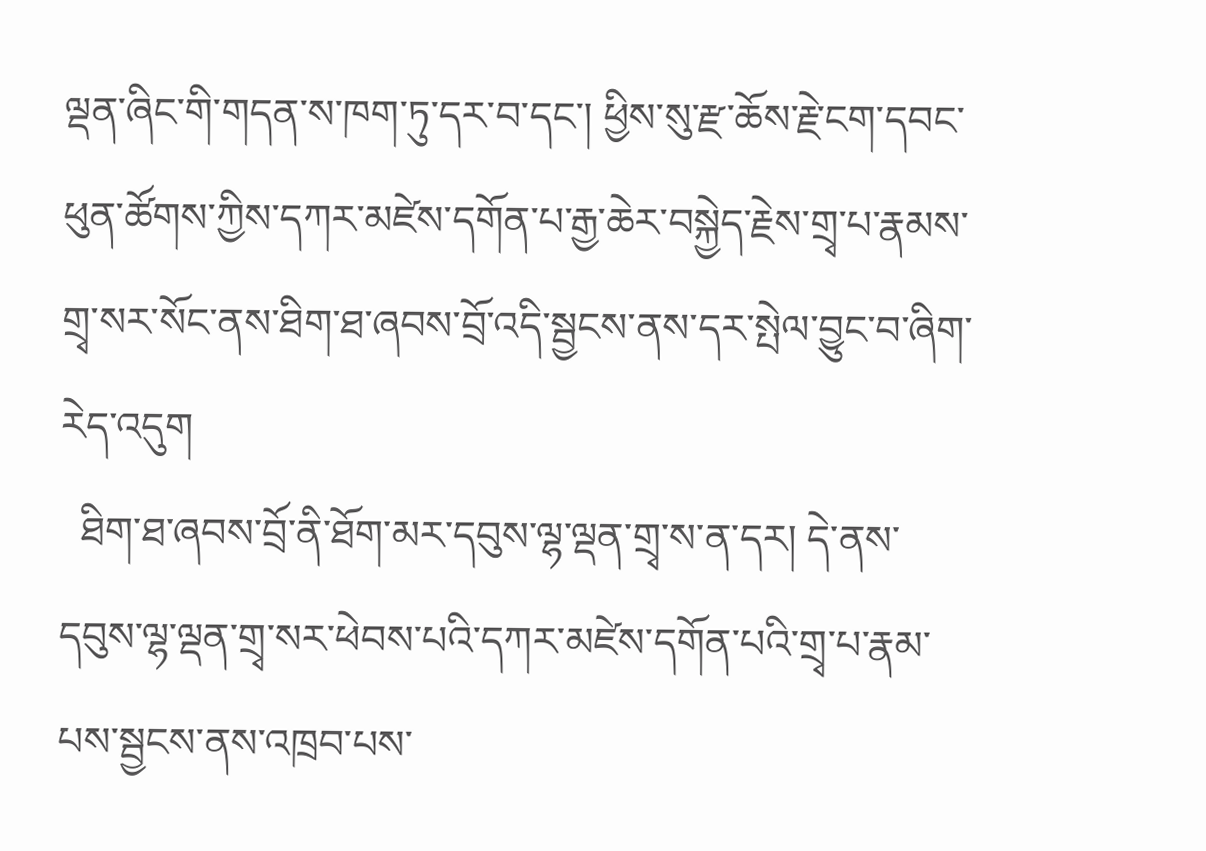ལྡན་ཞིང་གི་གདན་ས་ཁག་ཏུ་དར་བ་དང་། ཕྱིས་སུ་རྫ་ཆོས་རྗེ་ངག་དབང་ཕུན་ཚོགས་ཀྱིས་དཀར་མཛེས་དགོན་པ་རྒྱ་ཆེར་བསྐྱེད་རྗེས་གྲྭ་པ་རྣམས་གྲྭ་སར་སོང་ནས་ཐིག་ཐ་ཞབས་བྲོ་འདི་སྦྱངས་ནས་དར་སྤེལ་བྱུང་བ་ཞིག་རེད་འདུག
  ཐིག་ཐ་ཞབས་བྲོ་ནི་ཐོག་མར་དབུས་ལྷ་ལྡན་གྲྭ་ས་ན་དར། དེ་ནས་དབུས་ལྷ་ལྡན་གྲྭ་སར་ཕེབས་པའི་དཀར་མཛེས་དགོན་པའི་གྲྭ་པ་རྣམ་པས་སྦྱངས་ནས་འཁྲབ་པས་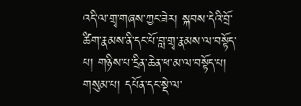འདི་ལ་གྲྭ་གཞས་ཀྱང་ཟེར། སྐབས་དེའི་བྲོ་ཚིག་རྣམས་ནི་དང་པོ་བླ་གྲྭ་རྣམས་ལ་བསྟོད་པ། གཉིས་པ་དྲིན་ཆེན་ཕ་མ་ལ་བསྟོད་པ། གསུམ་པ། དཔོན་དང་སྡེ་ལ་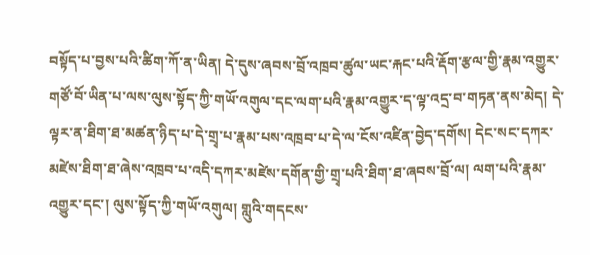བསྟོད་པ་བྱས་པའི་ཚིག་ཀོ་ན་ཡིན། དེ་དུས་ཞབས་བྲོ་འཁྲབ་ཚུལ་ཡང་རྐང་པའི་རྡོག་རྩལ་གྱི་རྣམ་འགྱུར་གཙོ་བོ་ཡིན་པ་ལས་ལུས་སྟོད་ཀྱི་གཡོ་འགུལ་དང་ལག་པའི་རྣམ་འགྱུར་ད་ལྟ་འདྲ་བ་གཏན་ནས་མེད། དེ་ལྟར་ན་ཐིག་ཐ་མཚན་ཉིད་པ་དེ་གྲྭ་པ་རྣམ་པས་འཁྲབ་པ་དེ་ལ་ངོས་འཛིན་བྱེད་དགོས། དེང་སང་དཀར་མཛེས་ཐིག་ཐ་ཞེས་འཁྲབ་པ་འདི་དཀར་མཛེས་དགོན་གྱི་གྲྭ་པའི་ཐིག་ཐ་ཞབས་བྲོ་ལ། ལག་པའི་རྣམ་འགྱུར་དང་། ལུས་སྟོད་ཀྱི་གཡོ་འགུལ། གླུའི་གདངས་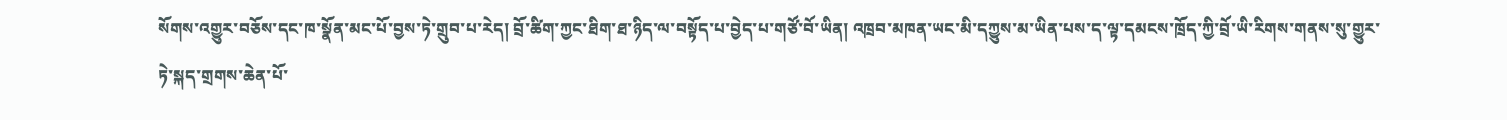སོགས་འགྱུར་བཅོས་དང་ཁ་སྣོན་མང་པོ་བྱས་ཏེ་གྲུབ་པ་རེད། བྲོ་ཚིག་ཀྱང་ཐིག་ཐ་ཉིད་ལ་བསྟོད་པ་བྱེད་པ་གཙོ་བོ་ཡིན། འཁྲབ་མཁན་ཡང་མི་དཀྱུས་མ་ཡིན་པས་ད་ལྟ་དམངས་ཁྲོད་ཀྱི་བྲོ་ཡི་རིགས་གནས་སུ་གྱུར་ཏེ་སྐད་གྲགས་ཆེན་པོ་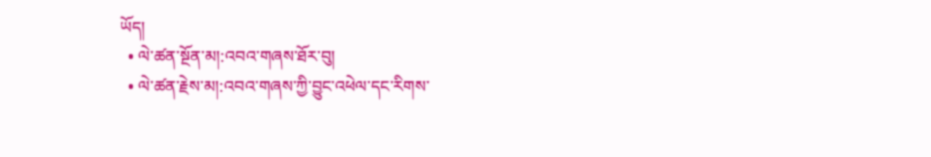ཡོད།
  • ལེ་ཚན་སྔོན་མ།:འབའ་གཞས་ཐོར་བུ།
  • ལེ་ཚན་རྗེས་མ།:འབའ་གཞས་ཀྱི་བྱུང་འཕེལ་དང་རིགས་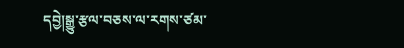དབྱེ།སྒྱུ་རྩལ་བཅས་ལ་རགས་ཙམ་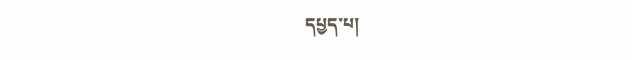དཔྱད་པ།